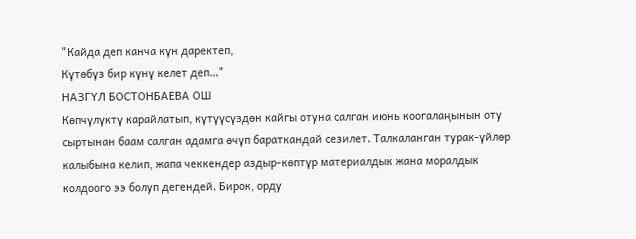"Кайда деп канча күн даректеп,
Күтөбүз бир күнү келет деп…"
НАЗГҮЛ БОСТОНБАЕВА ОШ
Көпчүлүктү карайлатып, күтүүсүздөн кайгы отуна салган июнь коогалаңынын оту сыртынан баам салган адамга өчүп бараткандай сезилет. Талкаланган турак-үйлөр калыбына келип, жапа чеккендер аздыр-көптүр материалдык жана моралдык колдоого ээ болуп дегендей. Бирок, орду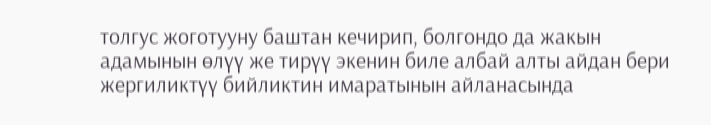толгус жоготууну баштан кечирип, болгондо да жакын адамынын өлүү же тирүү экенин биле албай алты айдан бери жергиликтүү бийликтин имаратынын айланасында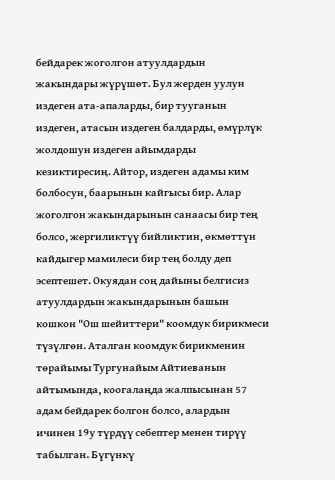бейдарек жоголгон атуулдардын жакындары жүрүшөт. Бул жерден уулун издеген ата-апаларды, бир тууганын издеген, атасын издеген балдарды, өмүрлүк жолдошун издеген айымдарды кезиктиресиң. Айтор, издеген адамы ким болбосун, баарынын кайгысы бир. Алар жоголгон жакындарынын санаасы бир тең болсо, жергиликтүү бийликтин, өкмөттүн кайдыгер мамилеси бир тең болду деп эсептешет. Окуядан соң дайыны белгисиз атуулдардын жакындарынын башын кошкон "Ош шейиттери" коомдук бирикмеси түзүлгөн. Аталган коомдук бирикменин төрайымы Тургунайым Айтиеванын айтымында, коогалаңда жалпысынан 57 адам бейдарек болгон болсо, алардын ичинен 19у түрдүү себептер менен тирүү табылган. Бүгүнкү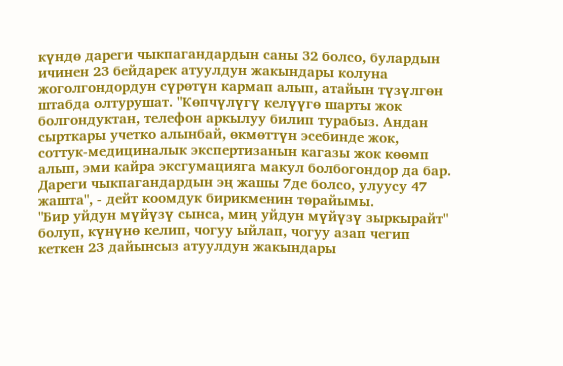күндө дареги чыкпагандардын саны 32 болсо, булардын ичинен 23 бейдарек атуулдун жакындары колуна жоголгондордун сүрөтүн кармап алып, атайын түзүлгөн штабда олтурушат. "Көпчүлүгү келүүгө шарты жок болгондуктан, телефон аркылуу билип турабыз. Андан сырткары учетко алынбай, өкмөттүн эсебинде жок, соттук-медициналык экспертизанын кагазы жок көөмп алып, эми кайра эксгумацияга макул болбогондор да бар. Дареги чыкпагандардын эң жашы 7де болсо, улуусу 47 жашта", - дейт коомдук бирикменин төрайымы.
"Бир уйдун мүйүзү сынса, миң уйдун мүйүзү зыркырайт" болуп, күнүнө келип, чогуу ыйлап, чогуу азап чегип кеткен 23 дайынсыз атуулдун жакындары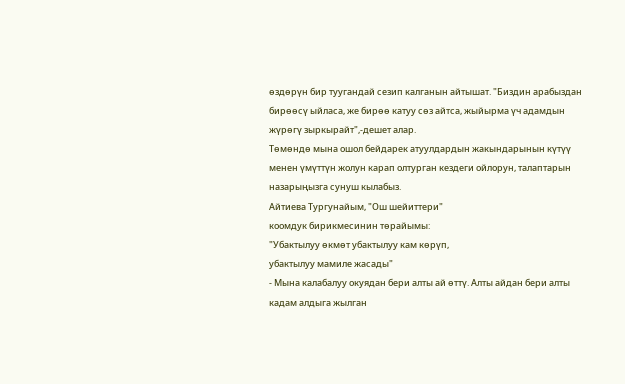өздөрүн бир туугандай сезип калганын айтышат. "Биздин арабыздан бирөөсү ыйласа, же бирөө катуу сөз айтса, жыйырма үч адамдын жүрөгү зыркырайт",-дешет алар.
Төмөндө мына ошол бейдарек атуулдардын жакындарынын күтүү менен үмүттүн жолун карап олтурган кездеги ойлорун, талаптарын назарыңызга сунуш кылабыз.
Айтиева Тургунайым, "Ош шейиттери"
коомдук бирикмесинин төрайымы:
"Убактылуу өкмөт убактылуу кам көрүп,
убактылуу мамиле жасады"
- Мына калабалуу окуядан бери алты ай өттү. Алты айдан бери алты кадам алдыга жылган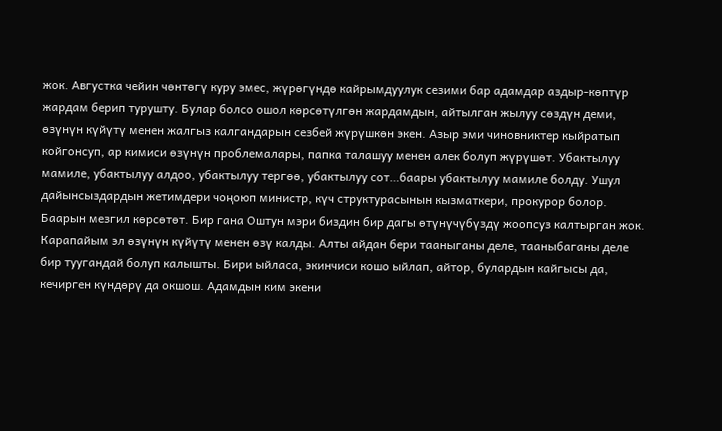жок. Августка чейин чөнтөгү куру эмес, жүрөгүндө кайрымдуулук сезими бар адамдар аздыр-көптүр жардам берип турушту. Булар болсо ошол көрсөтүлгөн жардамдын, айтылган жылуу сөздүн деми, өзүнүн күйүтү менен жалгыз калгандарын сезбей жүрүшкөн экен. Азыр эми чиновниктер кыйратып койгонсуп, ар кимиси өзүнүн проблемалары, папка талашуу менен алек болуп жүрүшөт. Убактылуу мамиле, убактылуу алдоо, убактылуу тергөө, убактылуу сот…баары убактылуу мамиле болду. Ушул дайынсыздардын жетимдери чоңоюп министр, күч структурасынын кызматкери, прокурор болор. Баарын мезгил көрсөтөт. Бир гана Оштун мэри биздин бир дагы өтүнүчүбүздү жоопсуз калтырган жок. Карапайым эл өзүнүн күйүтү менен өзү калды. Алты айдан бери тааныганы деле, тааныбаганы деле бир туугандай болуп калышты. Бири ыйласа, экинчиси кошо ыйлап, айтор, булардын кайгысы да, кечирген күндөрү да окшош. Адамдын ким экени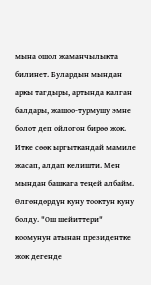мына ошол жаманчылыкта билинет. Булардын мындан аркы тагдыры, артында калган балдары, жашоо-турмушу эмне болот деп ойлогон бирөө жок. Итке сөөк ыргыткандай мамиле жасап, алдап келишти. Мен мындан башкага теңей албайм. Өлгөндөрдүн куну тооктун куну болду. "Ош шейиттери" коомунун атынан президентке жок дегенде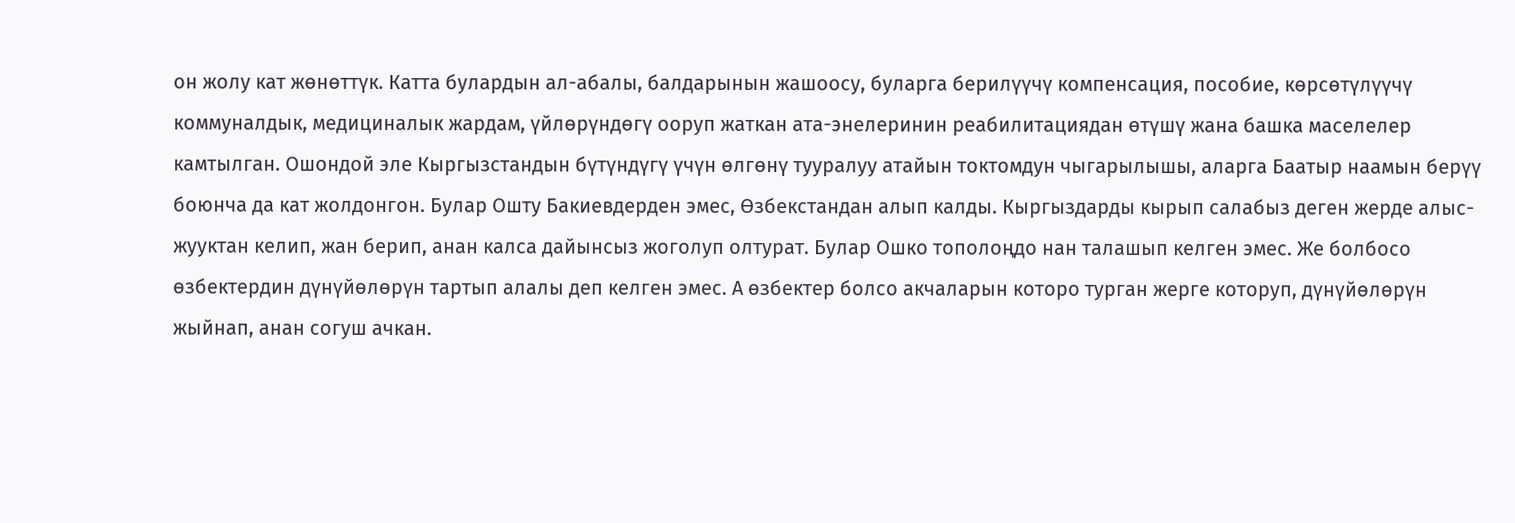он жолу кат жөнөттүк. Катта булардын ал-абалы, балдарынын жашоосу, буларга берилүүчү компенсация, пособие, көрсөтүлүүчү коммуналдык, медициналык жардам, үйлөрүндөгү ооруп жаткан ата-энелеринин реабилитациядан өтүшү жана башка маселелер камтылган. Ошондой эле Кыргызстандын бүтүндүгү үчүн өлгөнү тууралуу атайын токтомдун чыгарылышы, аларга Баатыр наамын берүү боюнча да кат жолдонгон. Булар Ошту Бакиевдерден эмес, Өзбекстандан алып калды. Кыргыздарды кырып салабыз деген жерде алыс-жууктан келип, жан берип, анан калса дайынсыз жоголуп олтурат. Булар Ошко тополоңдо нан талашып келген эмес. Же болбосо өзбектердин дүнүйөлөрүн тартып алалы деп келген эмес. А өзбектер болсо акчаларын которо турган жерге которуп, дүнүйөлөрүн жыйнап, анан согуш ачкан.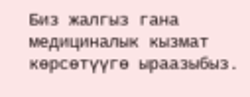Биз жалгыз гана медициналык кызмат көрсөтүүгө ыраазыбыз.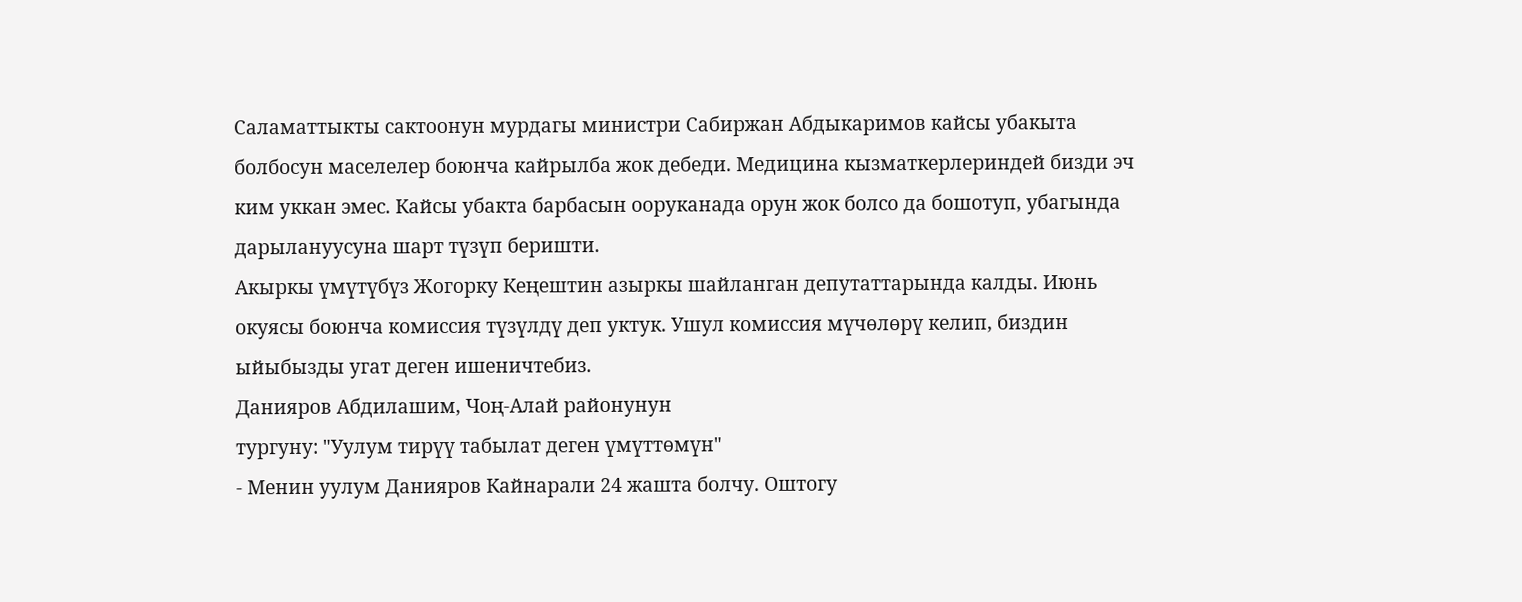Саламаттыкты сактоонун мурдагы министри Сабиржан Абдыкаримов кайсы убакыта болбосун маселелер боюнча кайрылба жок дебеди. Медицина кызматкерлериндей бизди эч ким уккан эмес. Кайсы убакта барбасын ооруканада орун жок болсо да бошотуп, убагында дарылануусуна шарт түзүп беришти.
Акыркы үмүтүбүз Жогорку Кеңештин азыркы шайланган депутаттарында калды. Июнь окуясы боюнча комиссия түзүлдү деп уктук. Ушул комиссия мүчөлөрү келип, биздин ыйыбызды угат деген ишеничтебиз.
Данияров Абдилашим, Чоң-Алай районунун
тургуну: "Уулум тирүү табылат деген үмүттөмүн"
- Менин уулум Данияров Кайнарали 24 жашта болчу. Оштогу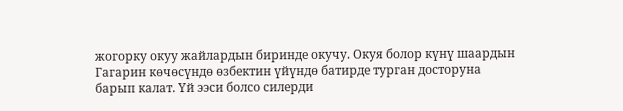жогорку окуу жайлардын биринде окучу. Окуя болор күнү шаардын Гагарин көчөсүндө өзбектин үйүндө батирде турган досторуна барып калат. Үй ээси болсо силерди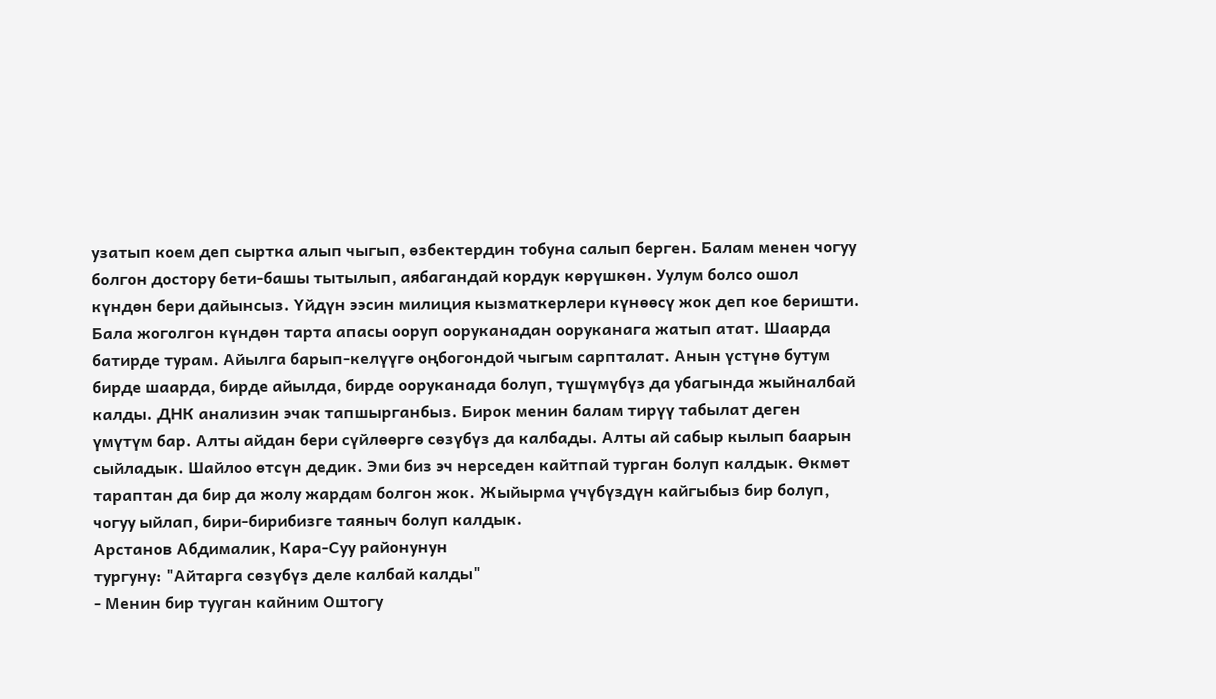узатып коем деп сыртка алып чыгып, өзбектердин тобуна салып берген. Балам менен чогуу болгон достору бети-башы тытылып, аябагандай кордук көрүшкөн. Уулум болсо ошол күндөн бери дайынсыз. Үйдүн ээсин милиция кызматкерлери күнөөсү жок деп кое беришти. Бала жоголгон күндөн тарта апасы ооруп ооруканадан ооруканага жатып атат. Шаарда батирде турам. Айылга барып-келүүгө оңбогондой чыгым сарпталат. Анын үстүнө бутум бирде шаарда, бирде айылда, бирде ооруканада болуп, түшүмүбүз да убагында жыйналбай калды. ДНК анализин эчак тапшырганбыз. Бирок менин балам тирүү табылат деген үмүтүм бар. Алты айдан бери сүйлөөргө сөзүбүз да калбады. Алты ай сабыр кылып баарын сыйладык. Шайлоо өтсүн дедик. Эми биз эч нерседен кайтпай турган болуп калдык. Өкмөт тараптан да бир да жолу жардам болгон жок. Жыйырма үчүбүздүн кайгыбыз бир болуп, чогуу ыйлап, бири-бирибизге таяныч болуп калдык.
Арстанов Абдималик, Кара-Суу районунун
тургуну: "Айтарга сөзүбүз деле калбай калды"
- Менин бир тууган кайним Оштогу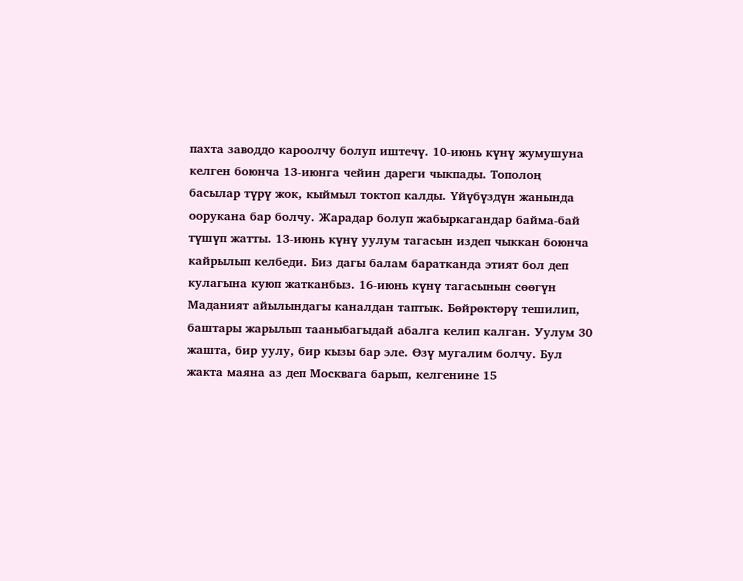пахта заводдо кароолчу болуп иштечү. 10-июнь күнү жумушуна келген боюнча 13-июнга чейин дареги чыкпады. Тополоң басылар түрү жок, кыймыл токтоп калды. Үйүбүздүн жанында оорукана бар болчу. Жарадар болуп жабыркагандар байма-бай түшүп жатты. 13-июнь күнү уулум тагасын издеп чыккан боюнча кайрылып келбеди. Биз дагы балам баратканда этият бол деп кулагына куюп жатканбыз. 16-июнь күнү тагасынын сөөгүн Маданият айылындагы каналдан таптык. Бөйрөктөрү тешилип, баштары жарылып тааныбагыдай абалга келип калган. Уулум 30 жашта, бир уулу, бир кызы бар эле. Өзү мугалим болчу. Бул жакта маяна аз деп Москвага барып, келгенине 15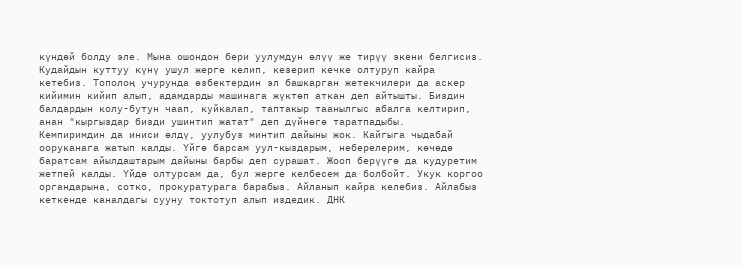күндөй болду эле. Мына ошондон бери уулумдун өлүү же тирүү экени белгисиз. Кудайдын куттуу күнү ушул жерге келип, кезерип кечке олтуруп кайра кетебиз. Тополоң учурунда өзбектердин эл башкарган жетекчилери да аскер кийимин кийип алып, адамдарды машинага жүктөп аткан деп айтышты. Биздин балдардын колу-бутун чаап, куйкалап, таптакыр таанылгыс абалга келтирип, анан "кыргыздар бизди ушинтип жатат" деп дүйнөгө таратпадыбы.
Кемпиримдин да иниси өлдү, уулубуз минтип дайыны жок. Кайгыга чыдабай ооруканага жатып калды. Үйгө барсам уул-кыздарым, неберелерим, көчөдө баратсам айылдаштарым дайыны барбы деп сурашат. Жооп берүүгө да кудуретим жетпей калды. Үйдө олтурсам да, бул жерге келбесем да болбойт. Укук коргоо органдарына, сотко, прокуратурага барабыз. Айланып кайра келебиз. Айлабыз кеткенде каналдагы сууну токтотуп алып издедик. ДНК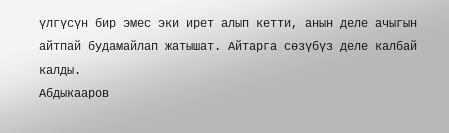үлгүсүн бир эмес эки ирет алып кетти, анын деле ачыгын айтпай будамайлап жатышат. Айтарга сөзүбүз деле калбай калды.
Абдыкааров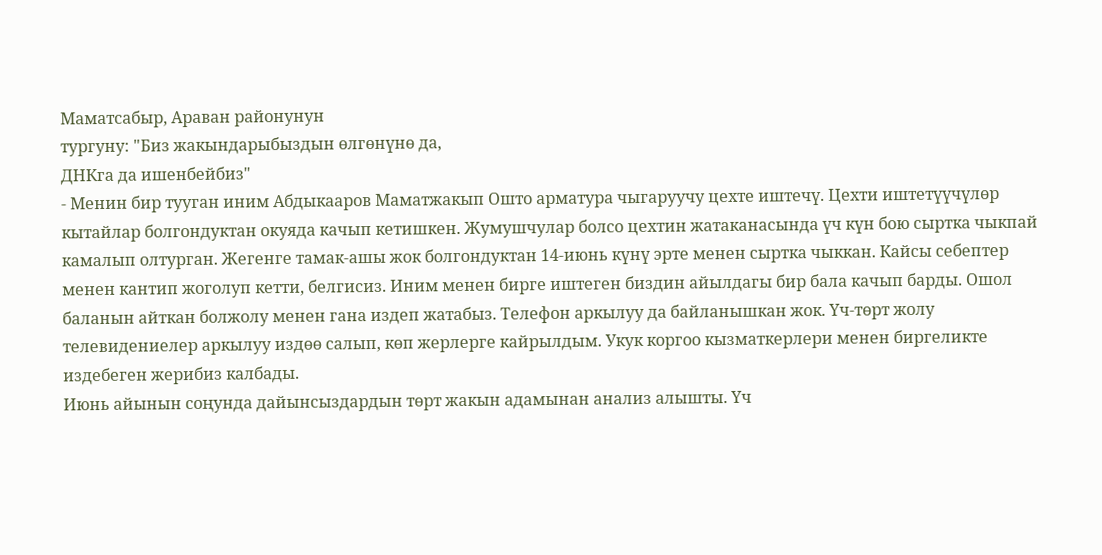Маматсабыр, Араван районунун
тургуну: "Биз жакындарыбыздын өлгөнүнө да,
ДНКга да ишенбейбиз"
- Менин бир тууган иним Абдыкааров Маматжакып Ошто арматура чыгаруучу цехте иштечү. Цехти иштетүүчүлөр кытайлар болгондуктан окуяда качып кетишкен. Жумушчулар болсо цехтин жатаканасында үч күн бою сыртка чыкпай камалып олтурган. Жегенге тамак-ашы жок болгондуктан 14-июнь күнү эрте менен сыртка чыккан. Кайсы себептер менен кантип жоголуп кетти, белгисиз. Иним менен бирге иштеген биздин айылдагы бир бала качып барды. Ошол баланын айткан болжолу менен гана издеп жатабыз. Телефон аркылуу да байланышкан жок. Үч-төрт жолу телевидениелер аркылуу издөө салып, көп жерлерге кайрылдым. Укук коргоо кызматкерлери менен биргеликте издебеген жерибиз калбады.
Июнь айынын соңунда дайынсыздардын төрт жакын адамынан анализ алышты. Үч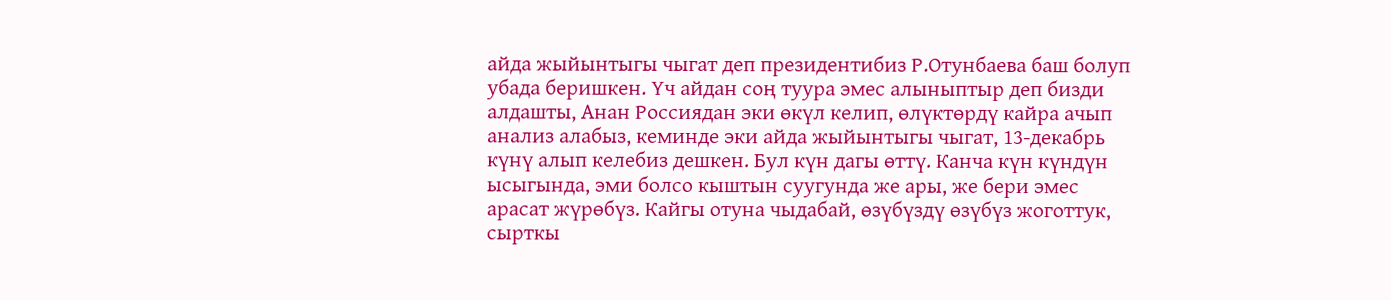айда жыйынтыгы чыгат деп президентибиз Р.Отунбаева баш болуп убада беришкен. Үч айдан соң туура эмес алыныптыр деп бизди алдашты, Анан Россиядан эки өкүл келип, өлүктөрдү кайра ачып анализ алабыз, кеминде эки айда жыйынтыгы чыгат, 13-декабрь күнү алып келебиз дешкен. Бул күн дагы өттү. Канча күн күндүн ысыгында, эми болсо кыштын суугунда же ары, же бери эмес арасат жүрөбүз. Кайгы отуна чыдабай, өзүбүздү өзүбүз жоготтук, сырткы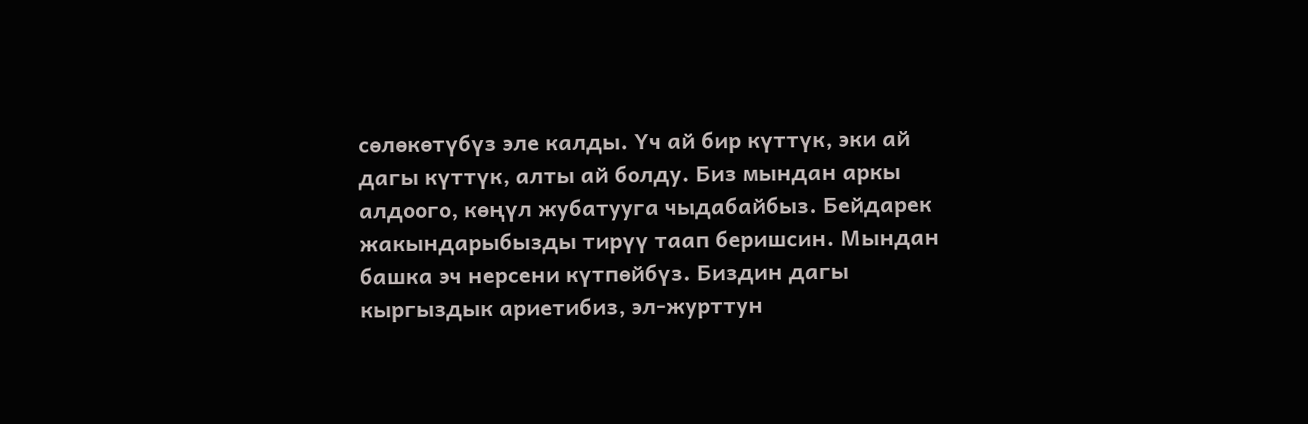сөлөкөтүбүз эле калды. Үч ай бир күттүк, эки ай дагы күттүк, алты ай болду. Биз мындан аркы алдоого, көңүл жубатууга чыдабайбыз. Бейдарек жакындарыбызды тирүү таап беришсин. Мындан башка эч нерсени күтпөйбүз. Биздин дагы кыргыздык ариетибиз, эл-журттун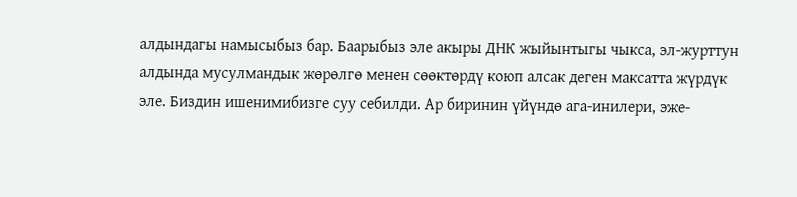алдындагы намысыбыз бар. Баарыбыз эле акыры ДНК жыйынтыгы чыкса, эл-журттун алдында мусулмандык жөрөлгө менен сөөктөрдү коюп алсак деген максатта жүрдүк эле. Биздин ишенимибизге суу себилди. Ар биринин үйүндө ага-инилери, эже-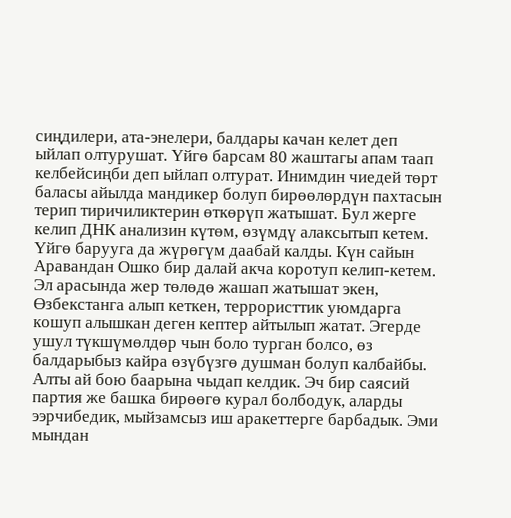сиңдилери, ата-энелери, балдары качан келет деп ыйлап олтурушат. Үйгө барсам 80 жаштагы апам таап келбейсиңби деп ыйлап олтурат. Инимдин чиедей төрт баласы айылда мандикер болуп бирөөлөрдүн пахтасын терип тиричиликтерин өткөрүп жатышат. Бул жерге келип ДНК анализин күтөм, өзүмдү алаксытып кетем. Үйгө барууга да жүрөгүм даабай калды. Күн сайын Аравандан Ошко бир далай акча коротуп келип-кетем. Эл арасында жер төлөдө жашап жатышат экен, Өзбекстанга алып кеткен, террористтик уюмдарга кошуп алышкан деген кептер айтылып жатат. Эгерде ушул түкшүмөлдөр чын боло турган болсо, өз балдарыбыз кайра өзүбүзгө душман болуп калбайбы. Алты ай бою баарына чыдап келдик. Эч бир саясий партия же башка бирөөгө курал болбодук, аларды ээрчибедик, мыйзамсыз иш аракеттерге барбадык. Эми мындан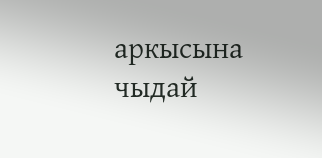аркысына чыдай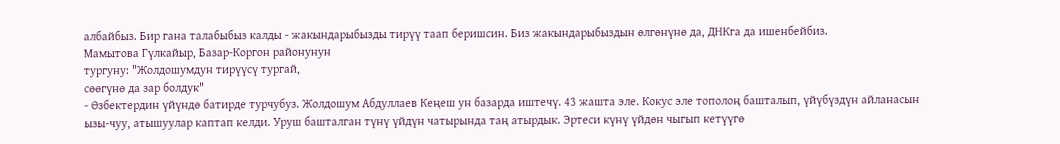албайбыз. Бир гана талабыбыз калды - жакындарыбызды тирүү таап беришсин. Биз жакындарыбыздын өлгөнүнө да, ДНКга да ишенбейбиз.
Мамытова Гүлкайыр, Базар-Коргон районунун
тургуну: "Жолдошумдун тирүүсү тургай,
сөөгүнө да зар болдук"
- Өзбектердин үйүндө батирде турчубуз. Жолдошум Абдуллаев Кеңеш ун базарда иштечү. 43 жашта эле. Кокус эле тополоң башталып, үйүбүздүн айланасын ызы-чуу, атышуулар каптап келди. Уруш башталган түнү үйдүн чатырында таң атырдык. Эртеси күнү үйдөн чыгып кетүүгө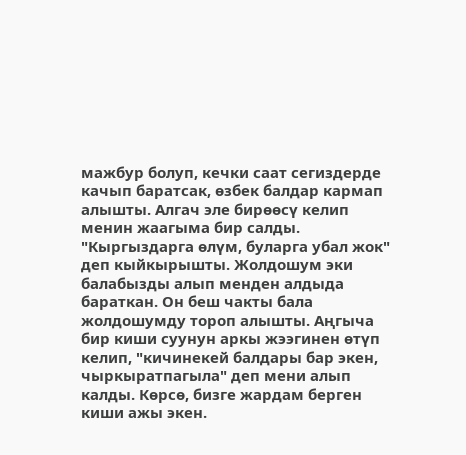мажбур болуп, кечки саат сегиздерде качып баратсак, өзбек балдар кармап алышты. Алгач эле бирөөсү келип менин жаагыма бир салды. "Кыргыздарга өлүм, буларга убал жок" деп кыйкырышты. Жолдошум эки балабызды алып менден алдыда бараткан. Он беш чакты бала жолдошумду тороп алышты. Аңгыча бир киши суунун аркы жээгинен өтүп келип, "кичинекей балдары бар экен, чыркыратпагыла" деп мени алып калды. Көрсө, бизге жардам берген киши ажы экен.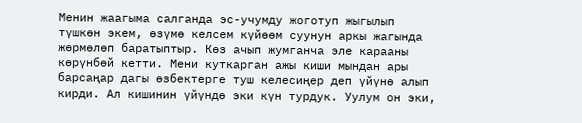Менин жаагыма салганда эс-учумду жоготуп жыгылып түшкөн экем, өзүмө келсем күйөөм суунун аркы жагында жөрмөлөп баратыптыр. Көз ачып жумганча эле карааны көрүнбөй кетти. Мени куткарган ажы киши мындан ары барсаңар дагы өзбектерге туш келесиңер деп үйүнө алып кирди. Ал кишинин үйүндө эки күн турдук. Уулум он эки,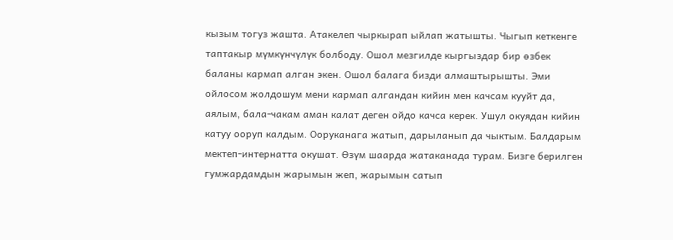кызым тогуз жашта. Атакелеп чыркырап ыйлап жатышты. Чыгып кеткенге таптакыр мүмкүнчүлүк болбоду. Ошол мезгилде кыргыздар бир өзбек баланы кармап алган экен. Ошол балага бизди алмаштырышты. Эми ойлосом жолдошум мени кармап алгандан кийин мен качсам кууйт да, аялым, бала-чакам аман калат деген ойдо качса керек. Ушул окуядан кийин катуу ооруп калдым. Ооруканага жатып, дарыланып да чыктым. Балдарым мектеп-интернатта окушат. Өзүм шаарда жатаканада турам. Бизге берилген гумжардамдын жарымын жеп, жарымын сатып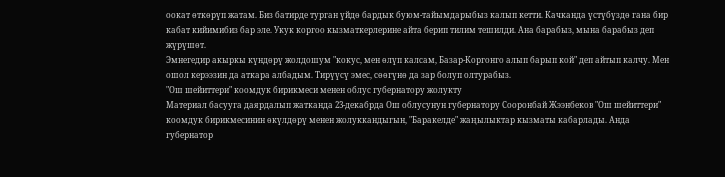оокат өткөрүп жатам. Биз батирде турган үйдө бардык буюм-тайымдарыбыз калып кетти. Качканда үстүбүздө гана бир кабат кийимибиз бар эле. Укук коргоо кызматкерлерине айта берип тилим тешилди. Ана барабыз, мына барабыз деп жүрүшөт.
Эмнегедир акыркы күндөрү жолдошум "кокус, мен өлүп калсам, Базар-Коргонго алып барып кой" деп айтып калчу. Мен ошол керээзин да аткара албадым. Тирүүсү эмес, сөөгүнө да зар болуп олтурабыз.
"Ош шейиттери" коомдук бирикмеси менен облус губернатору жолукту
Материал басууга даярдалып жатканда 23-декабрда Ош облусунун губернатору Сооронбай Жээнбеков "Ош шейиттери" коомдук бирикмесинин өкүлдөрү менен жолуккандыгын, "Баракелде" жаңылыктар кызматы кабарлады. Анда губернатор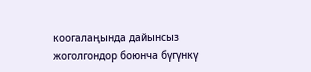коогалаңында дайынсыз жоголгондор боюнча бүгүнкү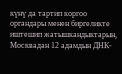күнү да тартип коргоо органдары менен биргеликте иштешип жатышкандыктарын, Москвадан 12 адамдын ДНК-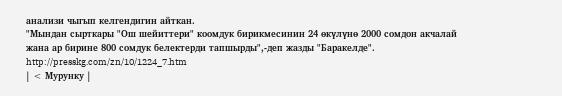анализи чыгып келгендигин айткан.
"Мындан сырткары "Ош шейиттери" коомдук бирикмесинин 24 өкүлүнө 2000 сомдон акчалай жана ар бирине 800 сомдук белектерди тапшырды",-деп жазды "Баракелде".
http://presskg.com/zn/10/1224_7.htm
| < Мурунку |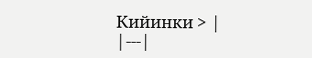Кийинки > |
|---|